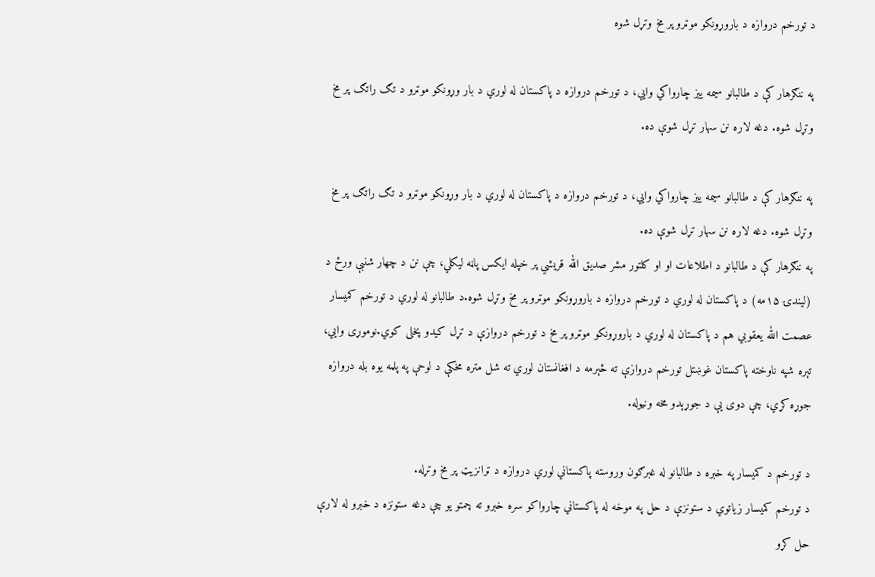د تورخم دروازه د باروړونکو موټرو پر مخ وتړل شوه

په ننګرهار کې د طالبانو سیمه ییز چارواکي وايي، د تورخم دروازه د پاکستان له لوري د بار وړونکو موټرو د تګ راتګ پر مخ وتړل شوه. دغه لاره نن سهار تړل شوې ده.

په ننګرهار کې د طالبانو سیمه ییز چارواکي وايي، د تورخم دروازه د پاکستان له لوري د بار وړونکو موټرو د تګ راتګ پر مخ وتړل شوه. دغه لاره نن سهار تړل شوې ده.
په ننګرهار کې د طالبانو د اطلاعات او او کلتور مشر صدیق الله قریشي پر خپله ایکس پاڼه لیکلي، چې نن د چهار شنبې ورځ د (لیندۍ ۱۵مه) د پاکستان له لوري د تورخم دروازه د باروړونکو موټرو پر مخ وتړل شوه.د طالبانو له لوري د تورخم کمیسار عصمت الله یعقوبي هم د پاکستان له لوري د باروړونکو موټرو پر مخ د تورخم دروازې د تړل کیدو پخلی کوي.نوموړی وايي، تېره شپه ناوخته پاکستان غوښتل تورخم دروازې ته څېرمه د افغانستان لوري ته شل متره مخکې د لوحې په پلمه یوه بله دروازه جوړه کړي، چې دوی یې د جوړېدو مخه ونیوله.

د تورخم د کمیسار په خبره د طالبانو له غبرګون وروسته پاکستاني لوري دروازه د ټرانزیټ پر مخ وتړله.
د تورخم کمیسار زیاتوي د ستونزې د حل په موخه له پاکستاني چارواکو سره خبرو ته چمتو یو چې دغه ستونزه د خبرو له لارې حل کړو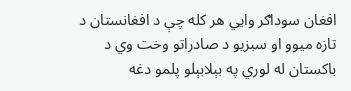افغان سوداګر وايي هر کله چې د افغانستان د تازه میوو او سبزیو د صادراتو وخت وي د باکستان له لوري په بېلابېلو پلمو دغه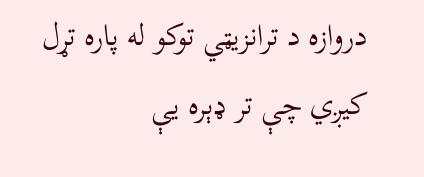دروازه د ترانزیټي توکو له پاره تړل کیږي چې تر ډېره یې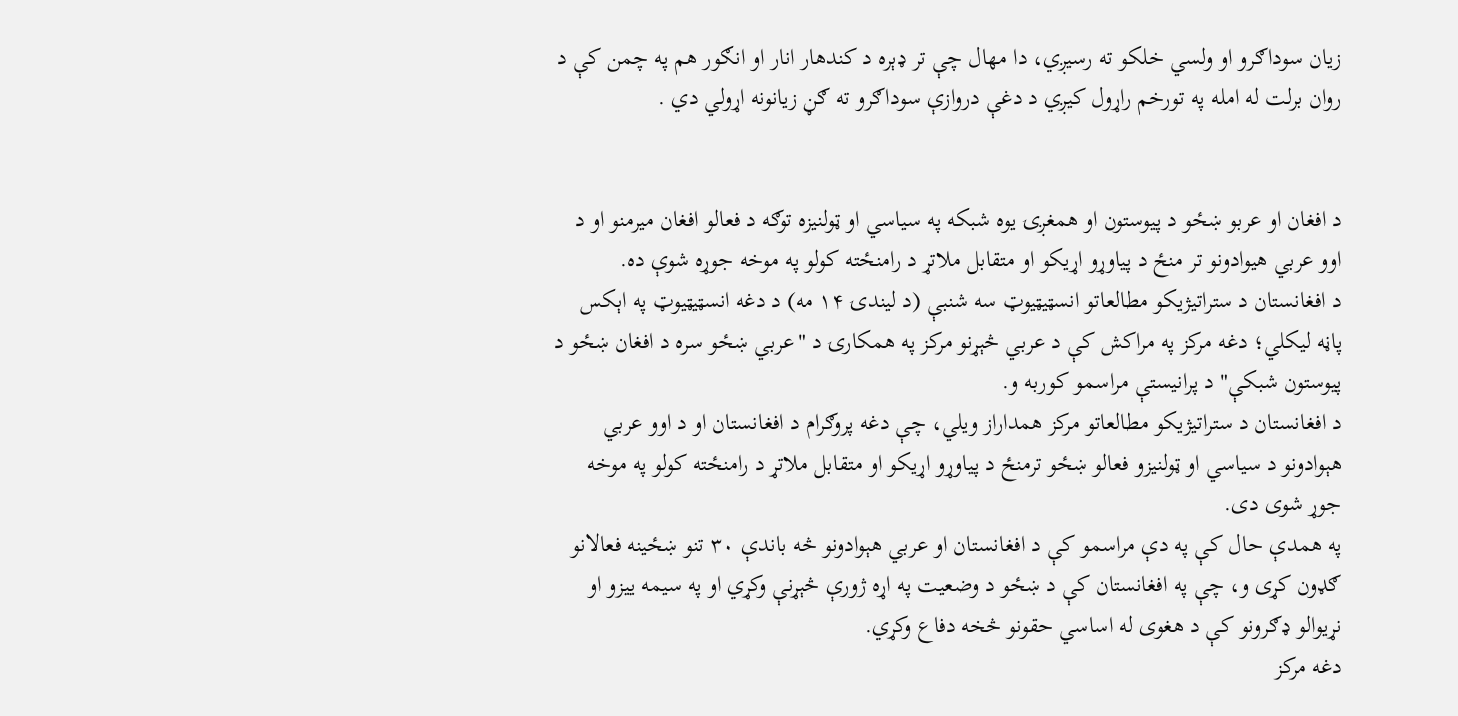زیان سوداګرو او ولسي خلکو ته رسیږي، دا مهال چې تر ډېره د کندهار انار او انګور هم په چمن کې د روان برلت له امله په تورخم راړول کیږي د دغې دروازې سوداګرو ته ګڼ زیانونه اړولي دي .


د افغان او عربو ښځو د پیوستون او همغږۍ یوه شبکه په سیاسي او ټولنیزه توګه د فعالو افغان میرمنو او د اوو عربي هیوادونو تر منځ د پیاوړو اړیکو او متقابل ملاتړ د رامنځته کولو په موخه جوړه شوې ده.
د افغانستان د ستراتیژیکو مطالعاتو انسټیټیوټ سه شنبې (د لیندۍ ۱۴ مه) د دغه انسټیټیوټ په اېکس پاڼه لیکلي؛ دغه مرکز په مراکش کې د عربي څېړنو مرکز په همکارۍ د "عربي ښځو سره د افغان ښځو د پیوستون شبکې" د پرانیستې مراسمو کوربه و.
د افغانستان د ستراتیژیکو مطالعاتو مرکز همداراز ویلي، چې دغه پروګرام د افغانستان او د اوو عربي هېوادونو د سیاسي او ټولنیزو فعالو ښځو ترمنځ د پیاوړو اړیکو او متقابل ملاتړ د رامنځته کولو په موخه جوړ شوی دی.
په همدې حال کې په دې مراسمو کې د افغانستان او عربي هېوادونو څه باندې ۳۰ تنو ښځینه فعالانو ګډون کړی و، چې په افغانستان کې د ښځو د وضعیت په اړه ژورې څېړنې وکړي او په سیمه ییزو او نړیوالو ډګرونو کې د هغوی له اساسي حقونو څخه دفاع وکړي.
دغه مرکز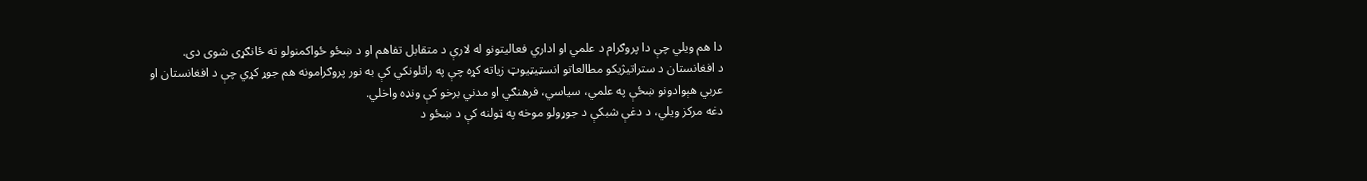دا هم ویلي چې دا پروګرام د علمي او اداري فعالیتونو له لارې د متقابل تفاهم او د ښځو ځواکمنولو ته ځانګړی شوی دی.
د افغانستان د ستراتیژیکو مطالعاتو انسټیټیوټ زیاته کړه چې په راتلونکي کې به نور پروګرامونه هم جوړ کړي چې د افغانستان او عربي هېوادونو ښځې په علمي، سیاسي، فرهنګي او مدني برخو کې ونډه واخلي.
دغه مرکز ویلي، د دغې شبکې د جوړولو موخه په ټولنه کې د ښځو د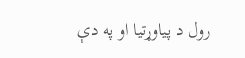رول د پیاوړتیا او په دې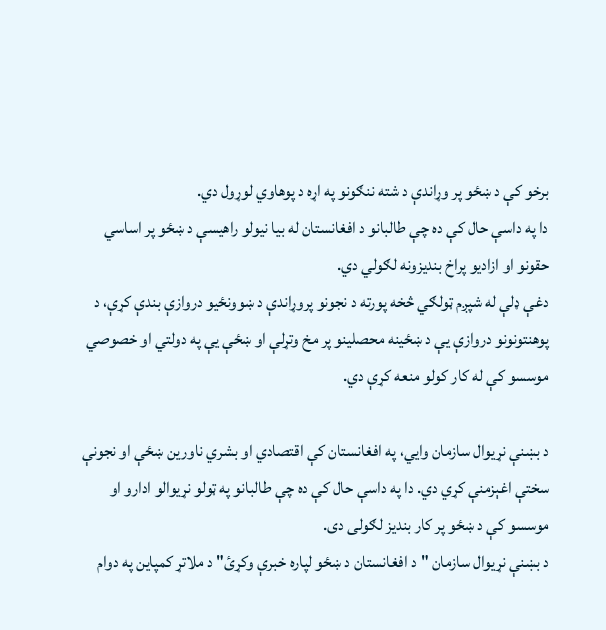برخو کې د ښځو پر وړاندې د شته ننګونو په اړه د پوهاوي لوړول دي.
دا په داسې حال کې ده چې طالبانو د افغانستان له بیا نیولو راهیسې د ښځو پر اساسي حقونو او ازادیو پراخ بندیزونه لګولي دي.
دغې ډلې له شپږم ټولګي څخه پورته د نجونو پروړاندې د ښوونځيو دروازې بندې کړې، د پوهنتونونو دروازې يې د ښځينه محصلينو پر مخ وتړلې او ښځې يې په دولتي او خصوصي موسسو کې له کار کولو منعه کړې دي.

د بښنې نړیوال سازمان وايي، په افغانستان کې اقتصادي او بشري ناورین ښځې او نجونې سختې اغېزمنې کړي دي. دا په داسې حال کې ده چې طالبانو په ټولو نړیوالو ادارو او موسسو کې د ښځو پر کار بندیز لګولی دی.
د بښنې نړیوال سازمان "د افغانستان د ښځو لپاره خبرې وکړئ" د ملاتړ کمپاین په دوام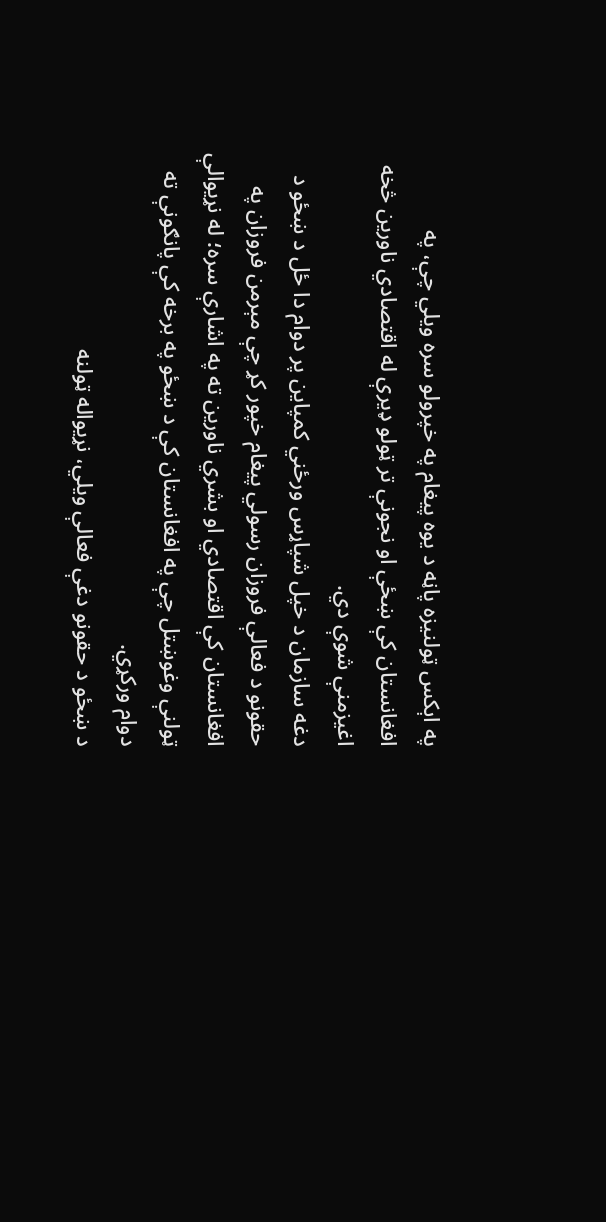په اېکس ټولنیزه پاڼه د یوه پیغام په خپرولو سره ویلي چې، په افغانستان کې ښځې او نجونې تر ټولو ډیرې له اقتصادي ناورین څخه اغیزمنې شوې دي.
دغه سازمان د خپل شپاړس ورځني کمپاین پر دوام دا ځل د ښځو د حقونو د فعالې فروزان رسولي پیغام خپور کړ چې مېرمن فروزان په افغانستان کې اقتصادي او بشري ناورین ته په اشارې سره؛ له نړيوالې ټولنې وغوښتل چې په افغانستان کې د ښځو په برخه کې پانګونې ته دوام ورکړي.
د ښځو د حقونو دغې فعالې ویلي، نړیواله ټولنه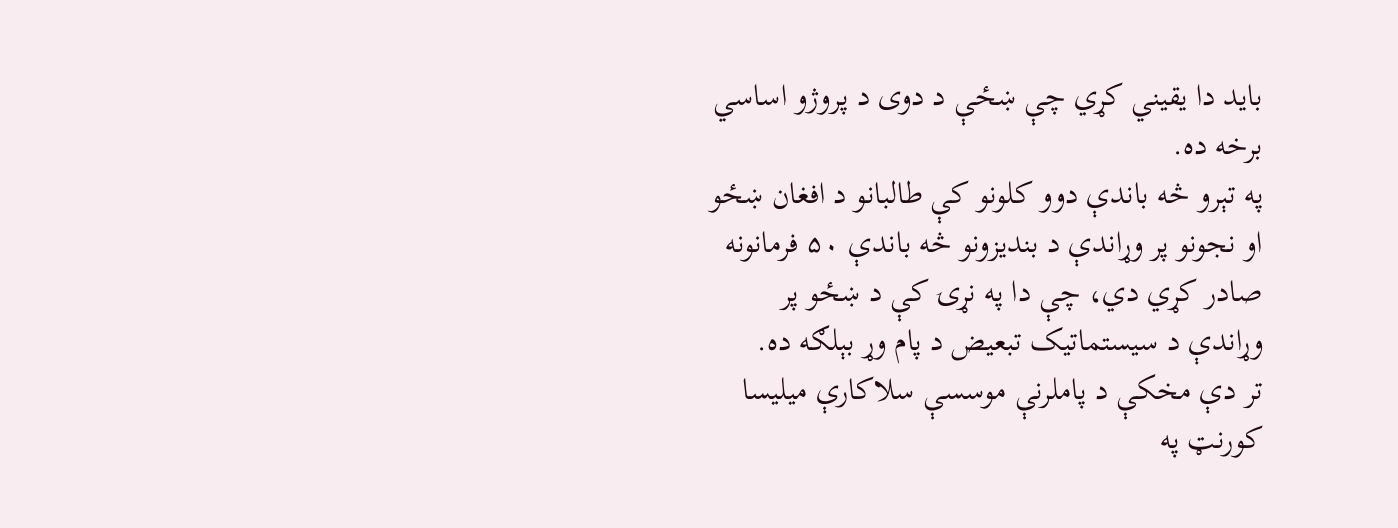باید دا یقیني کړي چې ښځې د دوی د پروژو اساسي برخه ده.
په تېرو څه باندې دوو کلونو کې طالبانو د افغان ښځو او نجونو پر وړاندې د بندیزونو څه باندې ۵۰ فرمانونه صادر کړي دي، چې دا په نړۍ کې د ښځو پر وړاندې د سیستماتیک تبعیض د پام وړ بېلګه ده.
تر دې مخکې د پاملرنې موسسې سلاکارې میلیسا کورنټ په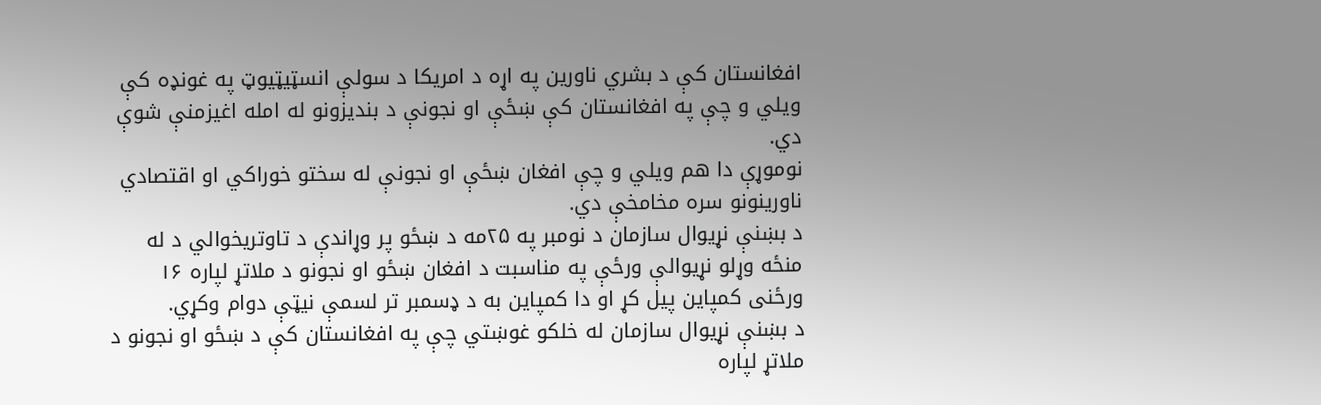افغانستان کې د بشري ناورین په اړه د امریکا د سولې انسټیټیوټ په غونډه کې ویلي و چې په افغانستان کې ښځې او نجونې د بندیزونو له امله اغیزمنې شوې دي.
نوموړې دا هم ویلي و چې افغان ښځې او نجونې له سختو خوراکي او اقتصادي ناورینونو سره مخامخې دي.
د بښنې نړیوال سازمان د نومبر په ۲۵مه د ښځو پر وړاندې د تاوتریخوالي د له منځه وړلو نړیوالې ورځې په مناسبت د افغان ښځو او نجونو د ملاتړ لپاره ۱۶ ورځنی کمپاین پیل کړ او دا کمپاین به د ډسمبر تر لسمې نیټې دوام وکړي.
د بښنې نړیوال سازمان له خلکو غوښتي چې په افغانستان کې د ښځو او نجونو د ملاتړ لپاره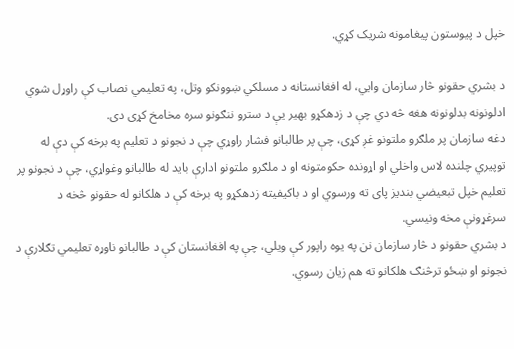خپل د پیوستون پیغامونه شریک کړي.

د بشري حقونو څار سازمان وايي، له افغانستانه د مسلکي ښوونکو وتل، په تعلیمي نصاب کې راوړل شوي ادلونونه بدلونونه هغه څه دي چې د زدهکړو بهیر یې د سترو ننګونو سره مخامخ کړی دی.
دغه سازمان پر ملګرو ملتونو غږ کړی، چې پر طالبانو فشار راوړي چې د نجونو د تعلیم په برخه کې دې له توپیري چلنده لاس واخلي او اړونده حکومتونه او د ملګرو ملتونو ادارې باید له طالبانو وغواړي، چې د نجونو پر تعلیم خپل تبعیضي بندیز پای ته ورسوي او د باکیفیته زدهکړو په برخه کې د هلکانو له حقونو څخه د سرغړونې مخه ونیسي.
د بشري حقونو د څار سازمان نن په یوه راپور کې ویلي، چې په افغانستان کې د طالبانو ناوړه تعلیمي تګلارې د نجونو او ښځو ترڅنګ هلکانو ته هم زیان رسوي.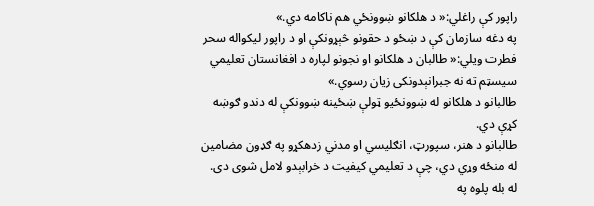راپور كې راغلي:« د هلکانو ښوونځي هم ناکامه دي.»
په دغه سازمان کې د ښځو د حقونو څېړونکې او د راپور لیکواله سحر فطرت ویلي:« طالبان د هلکانو او نجونو لپاره د افغانستان تعلیمي سیسټم ته نه جبرانېدونکی زیان رسوي.»
طالبانو د هلکانو له ښوونځيو ټولې ښځينه ښوونکې له دندو ګوښه کړې دي.
طالبانو د هنر، سپورټ، انګلیسي او مدني زدهکړو په ګډون مضامین له منځه وړي دي، چې د تعلیمي کیفیت د خرابېدو لامل شوی دی.
له بله پلوه په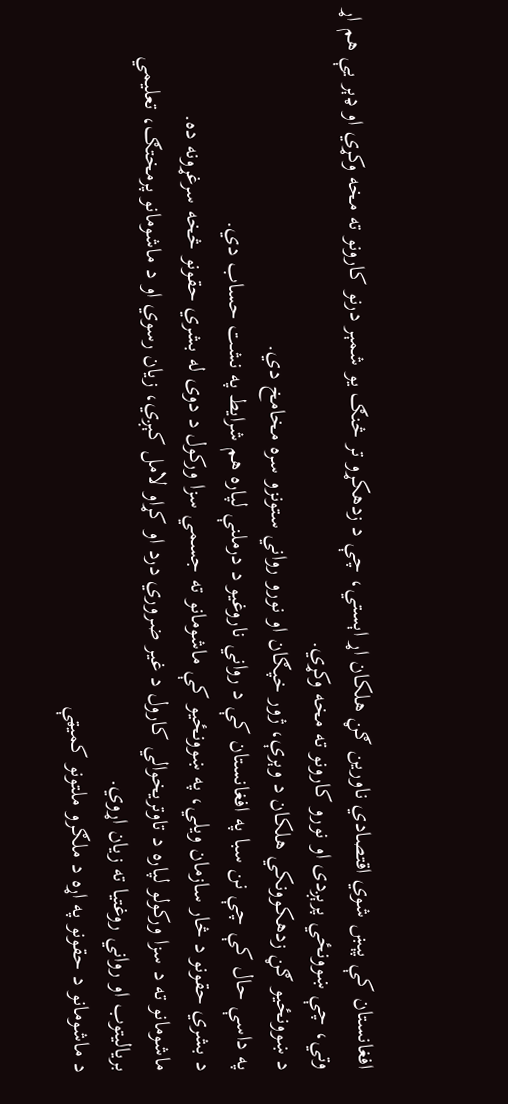افغانستان کې پېښ شوي اقتصادي ناورین ګڼ هلکان اړ اېستي، چې د زدهکړو تر څنګ یو شمېر درنو کارونو ته مخه وکړي او ډېر یې هم اړ وتي، چې ښوونځي پرېږدی او نورو کارونو ته مخه وکړي.
د ښوونځیو ګڼ زدهکوونکي هلکان د وېرې، ژور خپګان او نورو رواني ستونزو سره مخامخ دي.
په داسې حال کې چې نن سبا په افغانستان کې د رواني ناروغیو د درملنې لپاره هم شرایط په نشت حساب دي.
د بشري حقونو د څار سازمان ویلي، په ښوونځیو کې ماشومانو ته جسمي سزا ورکول د دوی له بشري حقونو څخه سرغړونه ده.
ماشومانو ته د سزا ورکولو لپاره د تاوتریخوالي کارول د غیر ضروري درد او کړاو لامل کېږي، زیان رسوي او د ماشومانو پرمختګ، تعلیمي بریالیتوب او رواني روغتیا ته زیان اړوي.
د ماشومانو د حقونو په اړه د ملګرو ملتونو کمیټې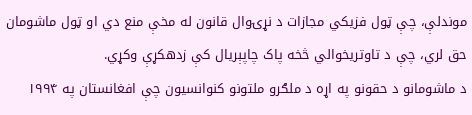موندلې، چې ټول فزیکي مجازات د نړۍوال قانون له مخې منع دي او ټول ماشومان حق لري، چې د تاوتریخوالي څخه پاک چاپېریال کې زدهکړې وکړي.
د ماشومانو د حقونو په اړه د ملګرو ملتونو کنوانسیون چې افغانستان په ۱۹۹۴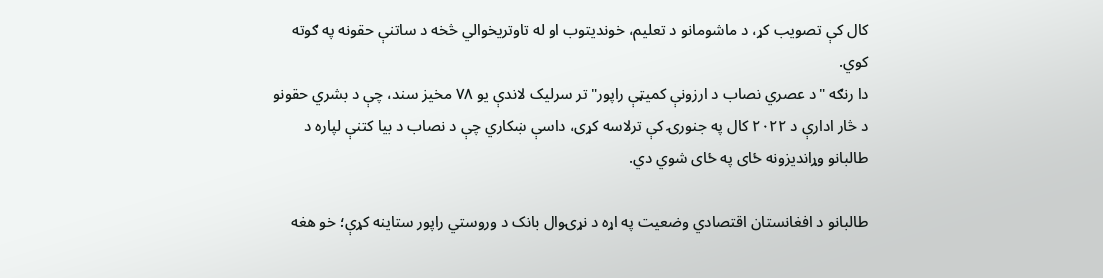کال کې تصویب کړ، د ماشومانو د تعلیم، خوندیتوب او له تاوتریخوالي څخه د ساتنې حقونه په ګوته کوي.
دا رنګه "د عصري نصاب د ارزونې کمیټې راپور" تر سرلیک لاندې یو ۷۸ مخیز سند، چې د بشري حقونو د څار ادارې د ۲۰۲۲ کال په جنورۍ کې ترلاسه کړی، داسې ښکاري چې د نصاب د بیا کتنې لپاره د طالبانو وړاندیزونه ځای په ځای شوي دي.

طالبانو د افغانستان اقتصادي وضعیت په اړه د نړۍوال بانک د وروستي راپور ستاینه کړې؛ خو هغه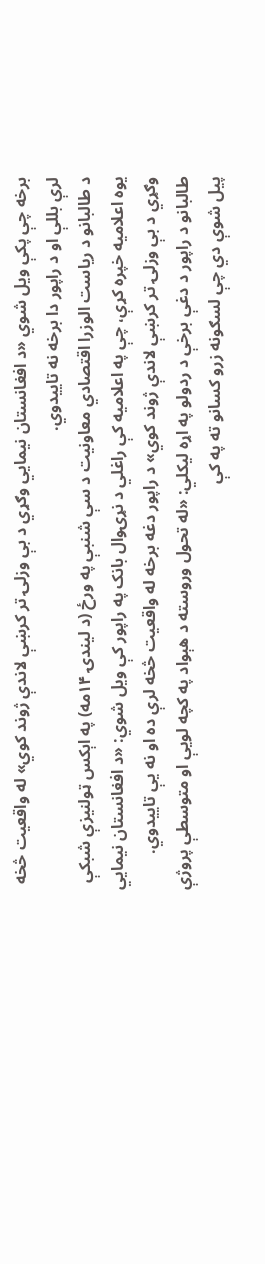برخه چې پکې ویل شوي «د افغانستان نیمایي وګړي د بې وزلۍ تر کرښې لاندې ژوند کوي» له واقعیت څخه لرې بللې او د راپور دا برخه نه تاییدوي.
د طالبانو د ریاست الوزرا اقتصادي معاونیت د سې شنبې په ورځ (د لیندۍ ۱۴مه) په اېکس ټولنیزې شبکې یوه اعلامیه خپره کړې، چې په اعلامیه کې راغلي د نړۍوال بانک په راپور کې ویل شوي: «د افغانستان نیمایي وګړي د بې وزلۍ تر کرښې لاندې ژوند کوي» د راپور دغه برخه له واقعیت څخه لرې ده او نه یې تاییدوي.
طالبانو د راپور د دغې برخې د ردولو په اړه لیکلي: «له تحول وروسته د هېواد په کچه لویې او متوسطې پروژې پیل شوې دي چې لسګونه زرو کسانو ته په کې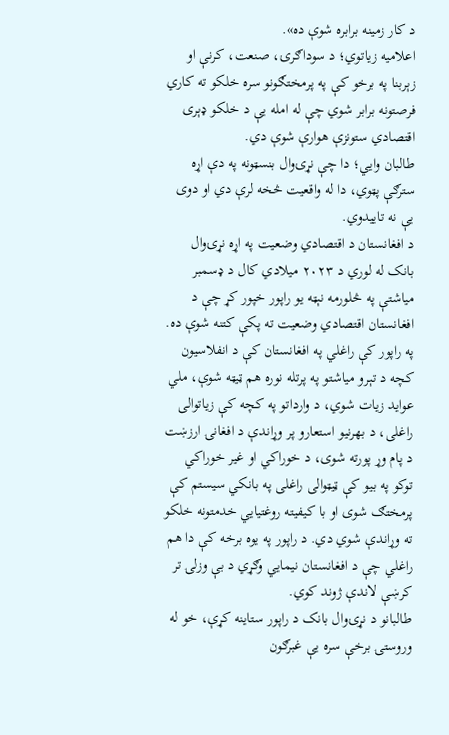د کار زمینه برابره شوې ده».
اعلامیه زیاتوي؛ د سوداګرۍ، صنعت، کرنې او زېربنا په برخو کې په پرمختګونو سره خلکو ته کاري فرصتونه برابر شوي چې له امله یې د خلکو ډېری اقتصادي ستونزې هوارې شوې دي.
طالبان وایي؛ دا چې نړۍوال بنسټونه په دې اړه سترګې پټوي، دا له واقعیت څخه لرې دي او دوی یې نه تاییدوي.
د افغانستان د اقتصادي وضعیت په اړه نړۍوال بانک له لوري د ۲۰۲۳ میلادي کال د ډسمبر میاشتې په څلورمه نېټه یو راپور خپور کړ چې د افغانستان اقتصادي وضعیت ته پکې کتنه شوې ده.
په راپور کې راغلي په افغانستان کې د انفلاسیون کچه د تېرو میاشتو په پرتله نوره هم ټیټه شوې، ملي عواید زیات شوي، د وارداتو په کچه کې زیاتوالی راغلی، د بهرنیو استعارو پر وړاندې د افغانۍ ارزښت د پام وړ پورته شوی، د خوراکي او غیر خوراکي توکو په بیو کې ټیټوالی راغلی په بانکي سیستم کې پرمختګ شوی او با کیفیته روغتیایي خدمتونه خلکو ته وړاندې شوي دي. د راپور په یوه برخه کې دا هم راغلي چې د افغانستان نیمایي وګړي د بې وزلۍ تر کرښې لاندې ژوند کوي.
طالبانو د نړۍوال بانک د راپور ستاینه کړې، خو له وروستۍ برخې سره یې غبرګون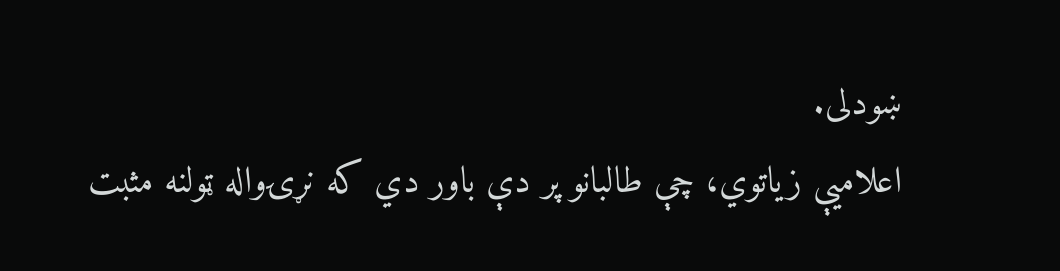ښودلی.
اعلامیې زیاتوي، چې طالبانو پر دې باور دي که نړۍواله ټولنه مثبت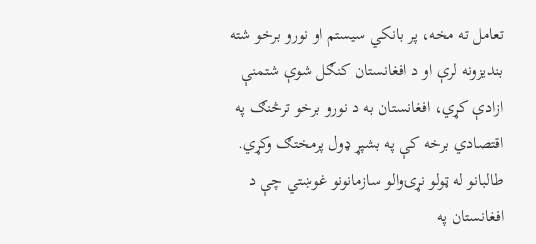تعامل ته مخه، پر بانکي سیستم او نورو برخو شته بندیزونه لرې او د افغانستان کنګل شوې شتمنې ازادې کړي، افغانستان به د نورو برخو ترڅنګ په اقتصادي برخه کې په بشپړ ډول پرمختګ وکړي.
طالبانو له ټولو نړۍوالو سازمانونو غوښتي چې د افغانستان په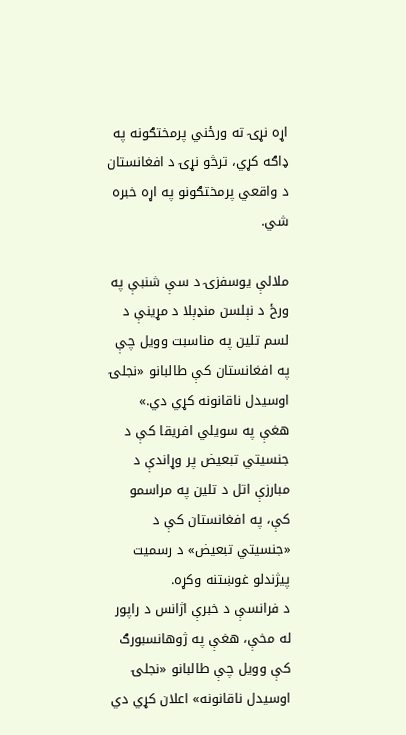اړه نړۍ ته ورځني پرمختګونه په ډاګه کړي، ترڅو نړۍ د افغانستان د واقعي پرمختګونو په اړه خبره شي.

ملالې یوسفزۍ د سې شنبې په ورځ د نېلسن منډېلا د مړینې د لسم تلین په مناسبت وویل چې په افغانستان کې طالبانو «نجلۍ اوسیدل ناقانونه کړي دي.»
هغې په سویلي افریقا کې د جنسیتي تبعیض پر وړاندې د مبارزې اتل د تلین په مراسمو کې، په افغانستان کې د «جنسیتي تبعیض» د رسمیت پیژندلو غوښتنه وکړه.
د فرانسې د خبرې اژانس د راپور له مخې، هغې په ژوهانسبورګ کې وویل چې طالبانو «نجلۍ اوسیدل ناقانونه» اعلان کړي دي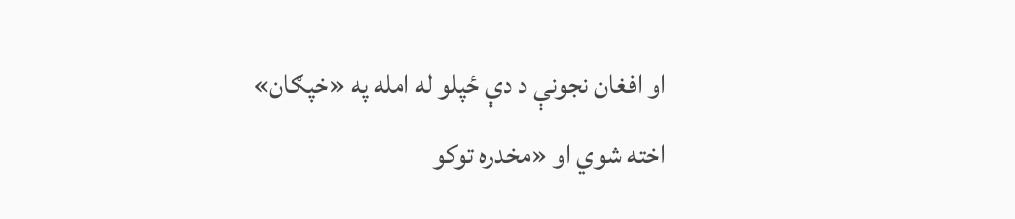او افغان نجونې د دې ځپلو له امله په «خپګان» اخته شوي او «مخدره توکو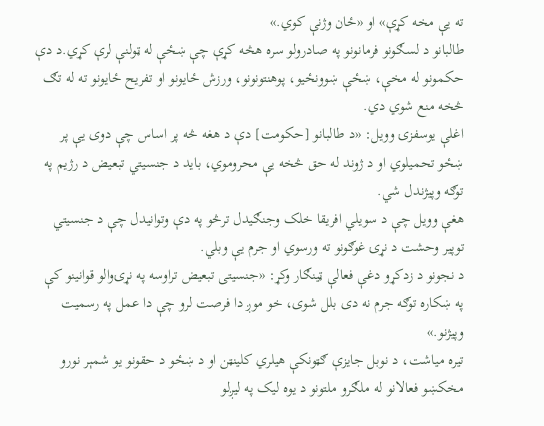ته یې مخه کړې» او «ځان وژنې کوي.»
طالبانو د لسګونو فرمانونو په صادرولو سره هڅه کړې چې ښځې له ټولنې لرې کړي.د دې حکمونو له مخې، ښځې ښوونځیو، پوهنتونونو، ورزش ځایونو او تفریح ځایونو ته له تګ څخه منع شوي دي.
اغلې یوسفزۍ وویل: «د طالبانو [حکومت] دې د هغه څه پر اساس چې دوی یې پر ښځو تحمیلوي او د ژوند له حق څخه یې محروموي، باید د جنسیتي تبعیض د رژیم په توګه وپیژندل شي.
هغې وویل چې د سویلي افریقا خلک وجنګیدل ترڅو په دې وتوانیدل چې د جنسیتي توپیر وحشت د نړۍ غوګونو ته ورسوي او جرم یې وبلي.
د نجونو د زدکړو دغې فعالې ټینګار وکړ: «جنسیتی تبعیض تراوسه په نړۍوالو قوانینو کې په ښکاره توګه جرم نه دی بلل شوی، خو موږ دا فرصت لرو چې دا عمل په رسمیت وپیژنو.»
تیره میاشت، د نوبل جایزې ګټونکې هیلري کلینټن او د ښځو د حقونو یو شمېر نورو مخکښو فعالانو له ملګرو ملتونو د یوه لیک په لیږلو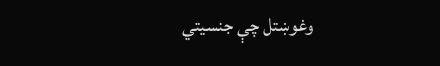وغوښتل چې جنسیتي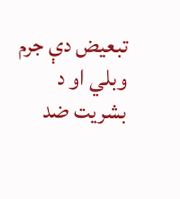تبعیض دې جرم وبلي او د بشریت ضد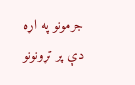جرمونو په اړه دې پر تړونونو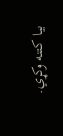بیا کتنه وکړي.